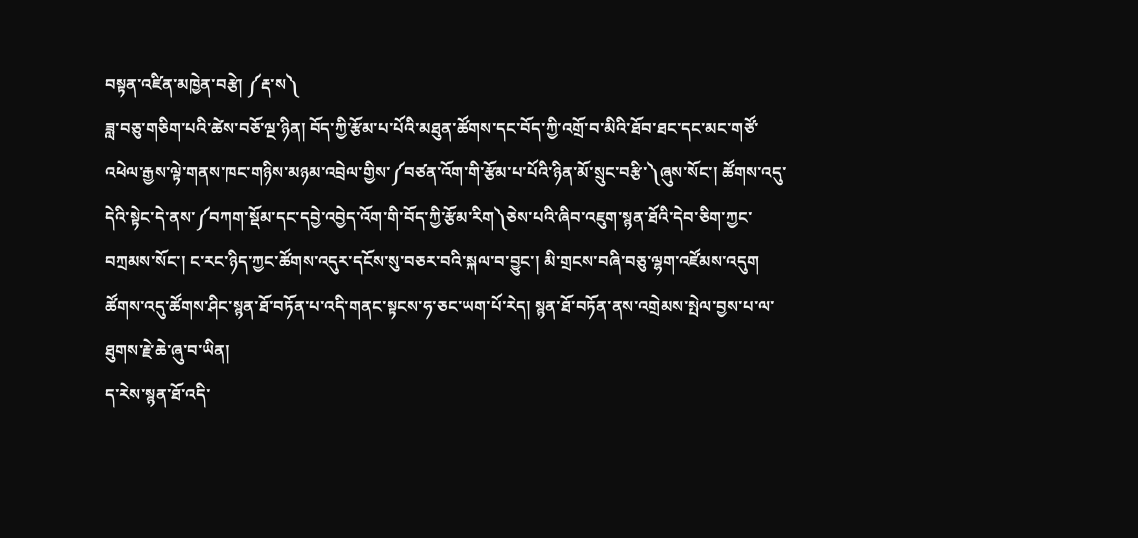བསྟན་འཛིན་མཁྱེན་བརྩེ། ༼རྡ་ས༽
ཟླ་བཅུ་གཅིག་པའི་ཚེས་བཅོ་ལྔ་ཉིན། བོད་ཀྱི་རྩོམ་པ་པོའི་མཐུན་ཚོགས་དང་བོད་ཀྱི་འགྲོ་བ་མིའི་ཐོབ་ཐང་དང་མང་གཙོ་འཕེལ་རྒྱས་ལྟེ་གནས་ཁང་གཉིས་མཉམ་འབྲེལ་གྱིས་༼བཙན་འོག་གི་རྩོམ་པ་པོའི་ཉིན་མོ་སྲུང་བརྩི་༽ཞུས་སོང་། ཚོགས་འདུ་དེའི་སྟེང་དེ་ནས་༼བཀག་སྡོམ་དང་དབྱེ་འབྱེད་འོག་གི་བོད་ཀྱི་རྩོམ་རིག༽ཅེས་པའི་ཞིབ་འཇུག་སྙན་ཐོའི་དེབ་ཅིག་ཀྱང་བཀྲམས་སོང་། ང་རང་ཉིད་ཀྱང་ཚོགས་འདུར་དངོས་སུ་བཅར་བའི་སྐལ་བ་བྱུང་། མི་གྲངས་བཞི་བཅུ་ལྷག་འཛོམས་འདུག ཚོགས་འདུ་ཚོགས་ཤིང་སྙན་ཐོ་བཏོན་པ་འདི་གནང་སྟངས་ཧ་ཅང་ཡག་པོ་རེད། སྙན་ཐོ་བཏོན་ནས་འགྲེམས་སྤེལ་བྱས་པ་ལ་ཐུགས་རྗེ་ཆེ་ཞུ་བ་ཡིན།
ད་རེས་སྙན་ཐོ་འདི་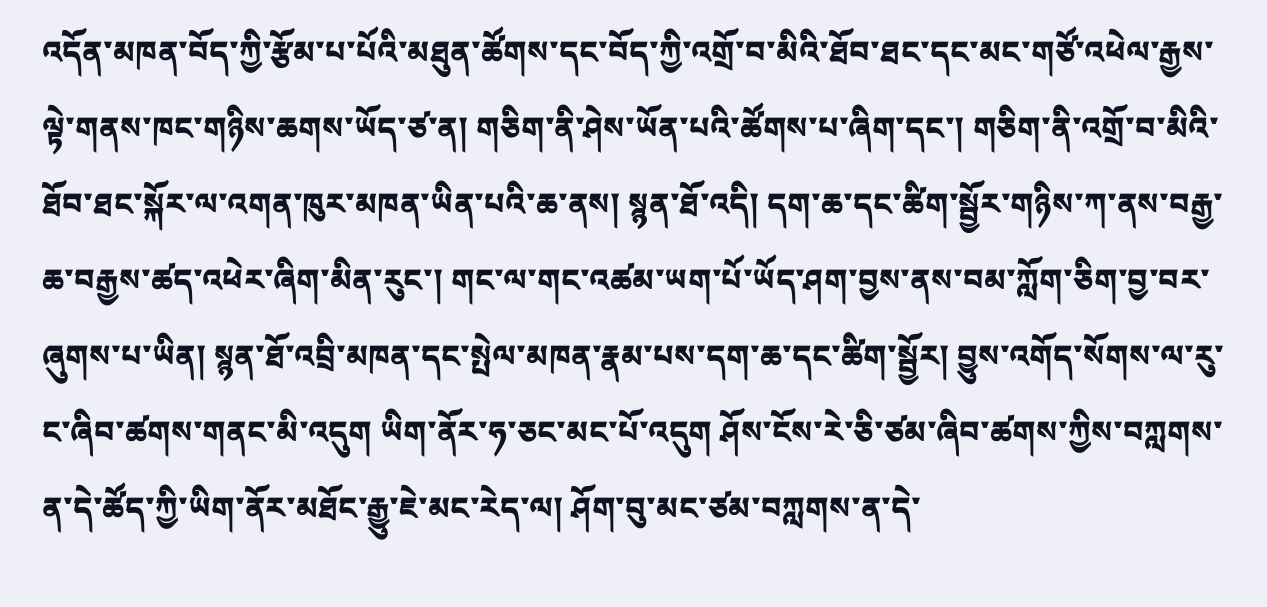འདོན་མཁན་བོད་ཀྱི་རྩོམ་པ་པོའི་མཐུན་ཚོགས་དང་བོད་ཀྱི་འགྲོ་བ་མིའི་ཐོབ་ཐང་དང་མང་གཙོ་འཕེལ་རྒྱས་ལྟེ་གནས་ཁང་གཉིས་ཆགས་ཡོད་ཙ་ན། གཅིག་ནི་ཤེས་ཡོན་པའི་ཚོགས་པ་ཞིག་དང་། གཅིག་ནི་འགྲོ་བ་མིའི་ཐོབ་ཐང་སྐོར་ལ་འགན་ཁུར་མཁན་ཡིན་པའི་ཆ་ནས། སྙན་ཐོ་འདི། དག་ཆ་དང་ཚིག་སྦྱོར་གཉིས་ཀ་ནས་བརྒྱ་ཆ་བརྒྱས་ཚད་འཕེར་ཞིག་མིན་རུང་། གང་ལ་གང་འཚམ་ཡག་པོ་ཡོད་ཤག་བྱས་ནས་བམ་ཀློག་ཅིག་བྱ་བར་ཞུགས་པ་ཡིན། སྙན་ཐོ་འབྲི་མཁན་དང་སྤེལ་མཁན་རྣམ་པས་དག་ཆ་དང་ཚིག་སྦྱོར། བྱུས་འགོད་སོགས་ལ་རུ་ང་ཞིབ་ཚགས་གནང་མི་འདུག ཡིག་ནོར་ཧ་ཅང་མང་པོ་འདུག ཤོས་ངོས་རེ་ཅི་ཙམ་ཞིབ་ཚགས་ཀྱིས་བཀླགས་ན་དེ་ཚོད་ཀྱི་ཡིག་ནོར་མཐོང་རྒྱུ་ཇེ་མང་རེད་ལ། ཤོག་བུ་མང་ཙམ་བཀླགས་ན་དེ་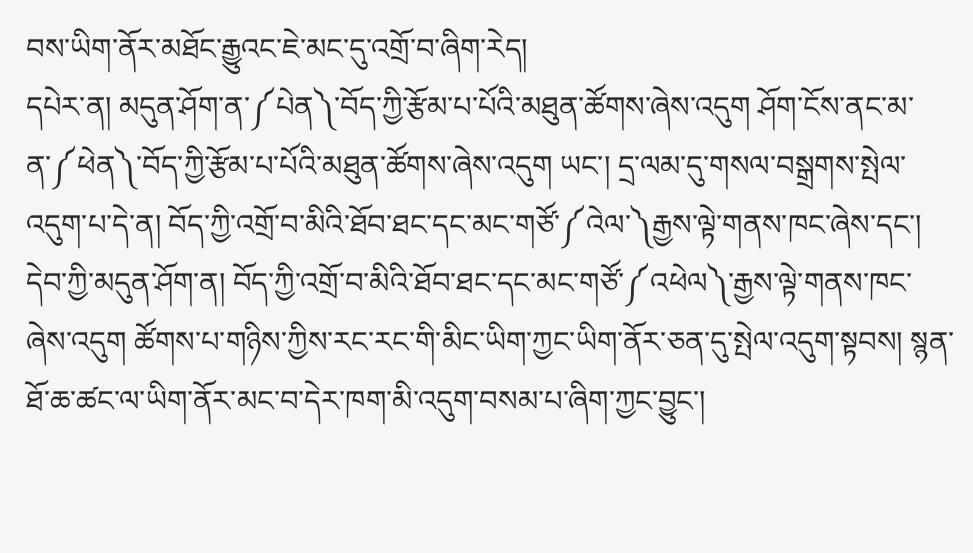བས་ཡིག་ནོར་མཐོང་རྒྱུའང་ཇེ་མང་དུ་འགྲོ་བ་ཞིག་རེད།
དཔེར་ན། མདུན་ཤོག་ན་༼པེན༽་བོད་ཀྱི་རྩོམ་པ་པོའི་མཐུན་ཚོགས་ཞེས་འདུག ཤོག་ངོས་ནང་མ་ན་༼ཕེན༽་བོད་ཀྱི་རྩོམ་པ་པོའི་མཐུན་ཚོགས་ཞེས་འདུག ཡང་། དྲ་ལམ་དུ་གསལ་བསྒྲགས་སྤེལ་འདུག་པ་དེ་ན། བོད་ཀྱི་འགྲོ་བ་མིའི་ཐོབ་ཐང་དང་མང་གཙོ་༼འེལ་༽རྒྱས་ལྟེ་གནས་ཁང་ཞེས་དང་། དེབ་ཀྱི་མདུན་ཤོག་ན། བོད་ཀྱི་འགྲོ་བ་མིའི་ཐོབ་ཐང་དང་མང་གཙོ་༼འཕེལ༽་རྒྱས་ལྟེ་གནས་ཁང་ཞེས་འདུག ཚོགས་པ་གཉིས་ཀྱིས་རང་རང་གི་མིང་ཡིག་ཀྱང་ཡིག་ནོར་ཅན་དུ་སྤེལ་འདུག་སྟབས། སྙན་ཐོ་ཆ་ཚང་ལ་ཡིག་ནོར་མང་བ་དེར་ཁག་མི་འདུག་བསམ་པ་ཞིག་ཀྱང་བྱུང་།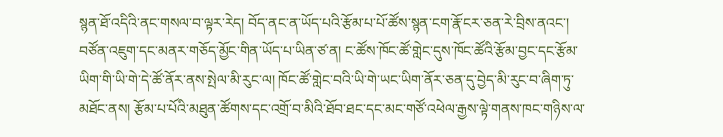སྙན་ཐོ་འདིའི་ནང་གསལ་བ་ལྟར་རེད། བོད་ནང་ན་ཡོད་པའི་རྩོམ་པ་པོ་ཚོས་སྙན་ངག་རྣོ་ངར་ཅན་རེ་བྲིས་ནའང་། བཙོན་འཇུག་དང་མནར་གཅོད་མྱོང་གིན་ཡོད་པ་ཡིན་ཙ་ན། ང་ཚོས་ཁོང་ཚོ་གླེང་དུས་ཁོང་ཚོའི་རྩོམ་བྱང་དང་རྩོམ་ཡིག་གི་ཡི་གེ་དེ་ཚོ་ནོར་ནས་སྤེལ་མི་རུང་ལ། ཁོང་ཚོ་གླེང་བའི་ཡི་གེ་ཡང་ཡིག་ནོར་ཅན་དུ་བྱེད་མི་རུང་བ་ཞིག་ཏུ་མཐོང་ནས། རྩོམ་པ་པོའི་མཐུན་ཚོགས་དང་འགྲོ་བ་མིའི་ཐོབ་ཐང་དང་མང་གཙོ་འཕེལ་རྒྱས་ལྟེ་གནས་ཁང་གཉིས་ལ་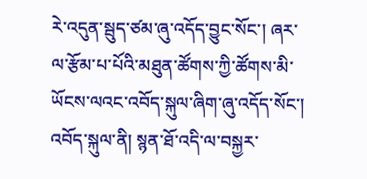རེ་འདུན་སྦུད་ཙམ་ཞུ་འདོད་བྱུང་སོང་། ཞར་ལ་རྩོམ་པ་པོའི་མཐུན་ཚོགས་ཀྱི་ཚོགས་མི་ཡོངས་ལའང་འབོད་སྐུལ་ཞིག་ཞུ་འདོད་སོང་། འབོད་སྐུལ་ནི། སྙན་ཐོ་འདི་ལ་བསྐྱར་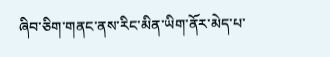ཞིབ་ཅིག་གནང་ནས་རིང་མིན་ཡིག་ནོར་མེད་པ་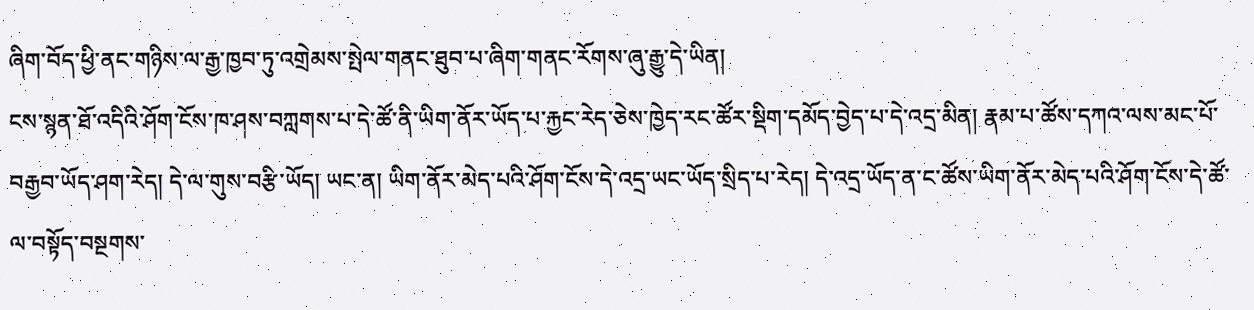ཞིག་བོད་ཕྱི་ནང་གཉིས་ལ་རྒྱ་ཁྱབ་ཏུ་འགྲེམས་སྤེལ་གནང་ཐུབ་པ་ཞིག་གནང་རོགས་ཞུ་རྒྱུ་དེ་ཡིན།
ངས་སྙན་ཐོ་འདིའི་ཤོག་ངོས་ཁ་ཤས་བཀླགས་པ་དེ་ཚོ་ནི་ཡིག་ནོར་ཡོད་པ་རྐྱང་རེད་ཅེས་ཁྱེད་རང་ཚོར་སྡིག་དམོད་བྱེད་པ་དེ་འདྲ་མིན། རྣམ་པ་ཚོས་དཀའ་ལས་མང་པོ་བརྒྱབ་ཡོད་ཤག་རེད། དེ་ལ་གུས་བརྩི་ཡོད། ཡང་ན། ཡིག་ནོར་མེད་པའི་ཤོག་ངོས་དེ་འདྲ་ཡང་ཡོད་སྲིད་པ་རེད། དེ་འདྲ་ཡོད་ན་ང་ཚོས་ཡིག་ནོར་མེད་པའི་ཤོག་ངོས་དེ་ཚོ་ལ་བསྟོད་བསྔགས་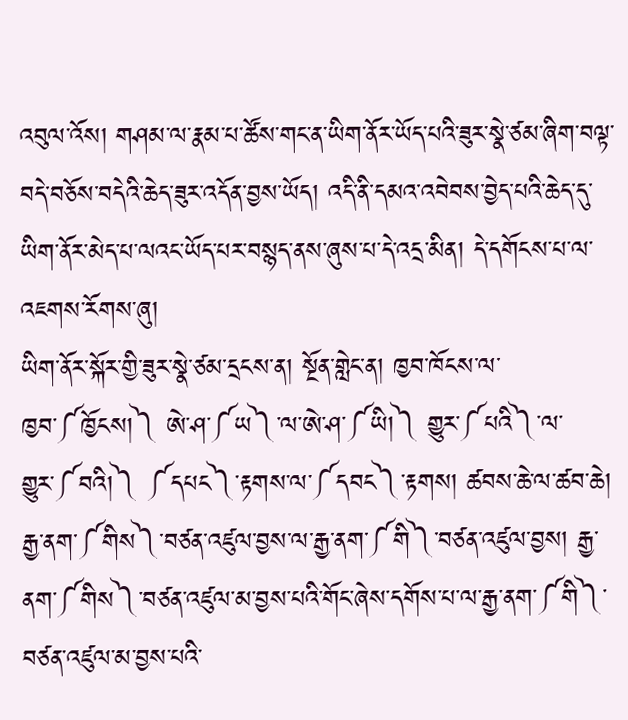འབུལ་འོས། གཤམ་ལ་རྣམ་པ་ཚོས་གང་ན་ཡིག་ནོར་ཡོད་པའི་ཟུར་སྣེ་ཙམ་ཞིག་བལྟ་བདེ་བཅོས་བདེའི་ཆེད་ཟུར་འདོན་བྱས་ཡོད། འདི་ནི་དམའ་འབེབས་བྱེད་པའི་ཆེད་དུ་ཡིག་ནོར་མེད་པ་ལའང་ཡོད་པར་བསྙད་ནས་ཞུས་པ་དེ་འདྲ་མིན། དེ་དགོངས་པ་ལ་འཇགས་རོགས་ཞུ།
ཡིག་ནོར་སྐོར་གྱི་ཟུར་སྣེ་ཙམ་དྲངས་ན། སྔོན་གླེང་ན། ཁྱབ་ཁོངས་ལ་ཁྱབ་༼ཁྱོངས།༽ ཨེ་ཤ་༼ཡ༽་ལ་ཨེ་ཤ་༼ཡི།༽ གྱུར་༼པའི༽་ལ་གྱུར་༼བའི།༽ ༼དཔང༽་རྟགས་ལ་༼དབང༽་རྟགས། ཚབས་ཆེ་ལ་ཚབ་ཆེ། རྒྱ་ནག་༼གིས༽་བཙན་འཛུལ་བྱས་ལ་རྒྱ་ནག་༼གི༽་བཙན་འཛུལ་བྱས། རྒྱ་ནག་༼གིས༽་བཙན་འཛུལ་མ་བྱས་པའི་གོང་ཞེས་དགོས་པ་ལ་རྒྱ་ནག་༼གི༽་བཙན་འཛུལ་མ་བྱས་པའི་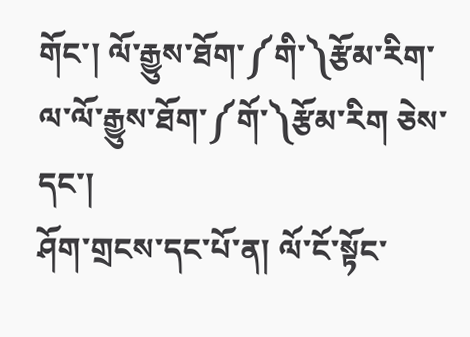གོང་། ལོ་རྒྱུས་ཐོག་༼གི་༽རྩོམ་རིག་ལ་ལོ་རྒྱུས་ཐོག་༼གོ་༽རྩོམ་རིག ཅེས་དང་།
ཤོག་གྲངས་དང་པོ་ན། ལོ་ངོ་སྟོང་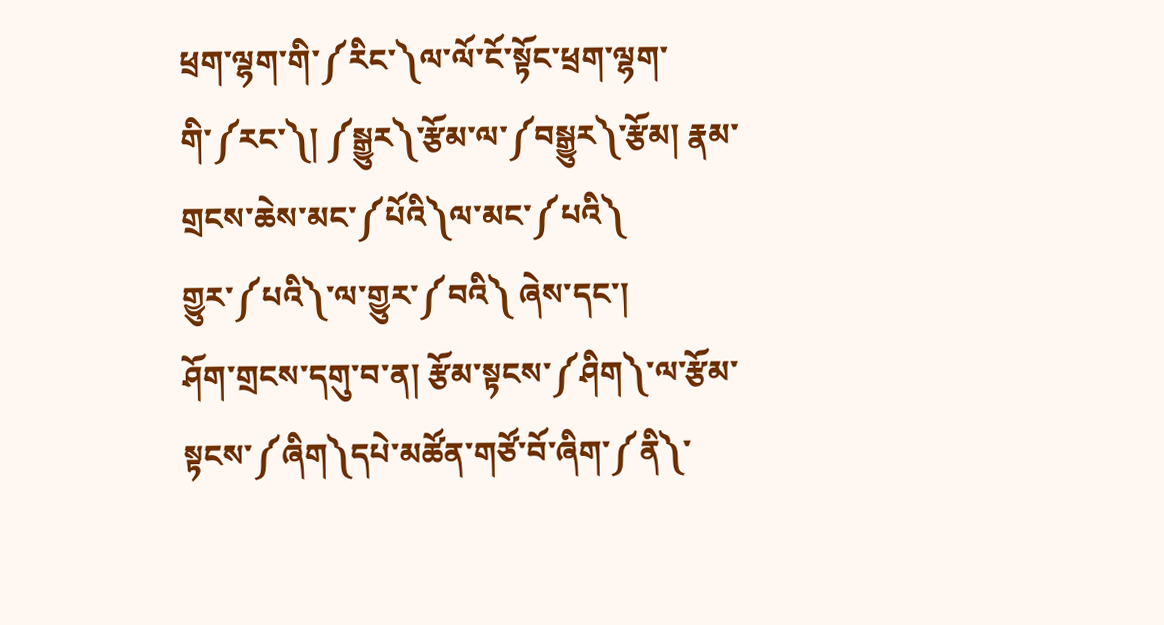ཕྲག་ལྷག་གི་༼རིང་༽ལ་ལོ་ངོ་སྟོང་ཕྲག་ལྷག་གི་༼རང་༽། ༼སྒྱུར༽་རྩོམ་ལ་༼བསྒྱུར༽་རྩོམ། རྣམ་གྲངས་ཆེས་མང་༼པོའི༽ལ་མང་༼པའི༽ གྱུར་༼པའི༽་ལ་གྱུར་༼བའི༽ ཞེས་དང་།
ཤོག་གྲངས་དགུ་བ་ན། རྩོམ་སྟངས་༼ཤིག༽་ལ་རྩོམ་སྟངས་༼ཞིག༽དཔེ་མཚོན་གཙོ་བོ་ཞིག་༼ནི༽་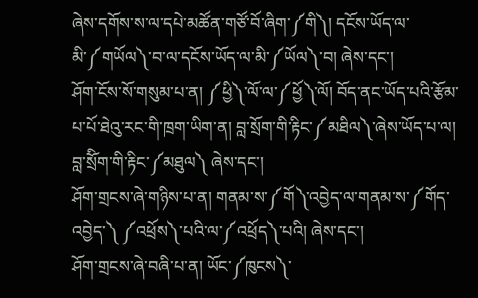ཞེས་དགོས་ས་ལ་དཔེ་མཚོན་གཙོ་བོ་ཞིག་༼གི༽། དངོས་ཡོད་ལ་མི་༼གཡོལ༽་བ་ལ་དངོས་ཡོད་ལ་མི་༼ཡོལ༽་བ། ཞེས་དང་།
ཤོག་ངོས་སོ་གསུམ་པ་ན། ༼ཕྱི༽་ལོ་ལ་༼ཕྱོ༽་ལོ། བོད་ནང་ཡོད་པའི་རྩོམ་པ་པོ་ཐེའུ་རང་གི་ཁྲག་ཡིག་ན། བླ་སྲོག་གི་རྟིང་༼མཐིལ༽་ཞེས་ཡོད་པ་ལ། བླ་སྲོིག་གི་རྟིང་༼མཐུལ༽ ཞེས་དང་།
ཤོག་གྲངས་ཞེ་གཉིས་པ་ན། གནམ་ས་༼གོ༽་འབྱེད་ལ་གནམ་ས་༼གོད་འབྱེད་༽ ༼འཕྲོས༽་པའི་ལ་༼འཕྲོད༽་པའི། ཞེས་དང་།
ཤོག་གྲངས་ཞེ་བཞི་པ་ན། ཡོང་༼ཁུངས༽་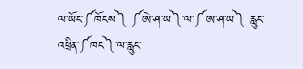ལ་ཡོང་༼ཁོངས༽ ༼ཨེ་ཤ་ཡ༽་ལ་༼ཨ་ཤ་ཡ༽ རླུང་འཕྲིན་༼ཁང༽་ལ་རླུང་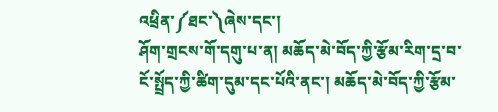འཕྲིན་༼ཐང་༽ཞེས་དང་།
ཤོག་གྲངས་གོ་དགུ་པ་ན། མཆོད་མེ་བོད་ཀྱི་རྩོམ་རིག་དྲ་བ་ངོ་སྤྲོད་ཀྱི་ཚིག་དུམ་དང་པོའི་ནང་། མཆོད་མེ་བོད་ཀྱི་རྩོམ་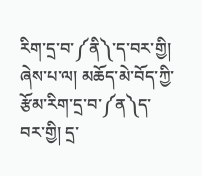རིག་དྲ་བ་༼ནི༽་ད་བར་གྱི། ཞེས་པ་ལ། མཆོད་མེ་བོད་ཀྱི་རྩོམ་རིག་དྲ་བ་༼ན༽ད་བར་གྱི། དྲ་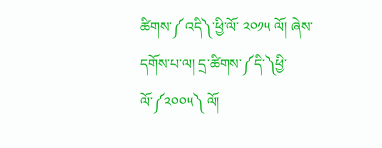ཚིགས་༼འདི༽་ཕྱི་ལོ་ ༢༠༡༥ ལོ། ཞེས་དགོས་པ་ལ། དྲ་ཚིགས་༼དི་༽ཕྱི་ལོ་༼༢༠༠༥༽ ལོ།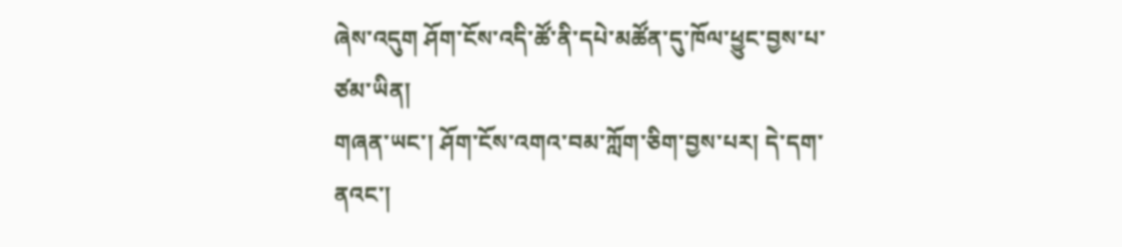ཞེས་འདུག ཤོག་ངོས་འདི་ཚོ་ནི་དཔེ་མཚོན་དུ་ཁོལ་ཕྱུང་བྱས་པ་ཙམ་ཡིན།
གཞན་ཡང་། ཤོག་ངོས་འགའ་བམ་ཀློག་ཅིག་བྱས་པར། དེ་དག་ནའང་།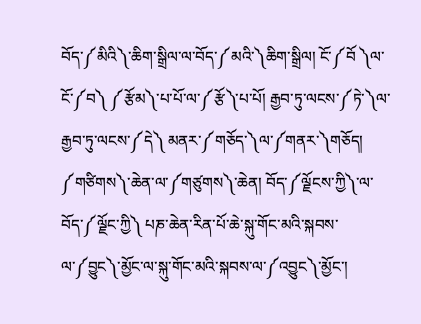བོད་༼མིའི༽་ཆིག་སྒྲིལ་ལ་བོད་༼མའི་༽ཆིག་སྒྲིལ། ངོ་༼བོ ༽ལ་ངོ་༼བ༽ ༼རྩོམ༽་པ་པོ་ལ་༼རྩོ༽་པ་པོ། རྒྱབ་ཏུ་ལངས་༼ཏེ་༽ལ་རྒྱབ་ཏུ་ལངས་༼དེ༽ མནར་༼གཅོད་༽ལ་༼གནར་༽གཅོད། ༼གཙིགས༽་ཆེན་ལ་༼གཙུགས༽་ཆེན། བོད་༼ལྗོངས་ཀྱི༽་ལ་བོད་༼ལྗོང་ཀྱི༽ པཎ་ཆེན་རིན་པོ་ཆེ་སྐུ་གོང་མའི་སྐབས་ལ་༼བྱུང༽་མྱོང་ལ་སྐུ་གོང་མའི་སྐབས་ལ་༼འབྱུང༽་མྱོང་།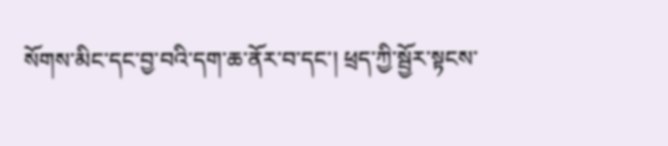སོགས་མིང་དང་བྱ་བའི་དག་ཆ་ནོར་བ་དང་། ཕྲད་ཀྱི་སྦྱོར་སྟངས་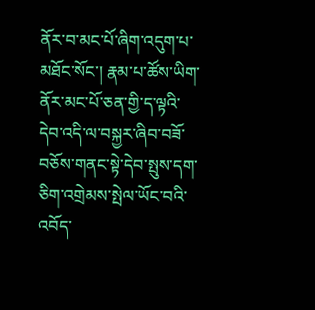ནོར་བ་མང་པོ་ཞིག་འདུག་པ་མཐོང་སོང་། རྣམ་པ་ཚོས་ཡིག་ནོར་མང་པོ་ཅན་གྱི་ད་ལྟའི་དེབ་འདི་ལ་བསྐྱར་ཞིབ་བཟོ་བཅོས་གནང་སྟེ་དེབ་སྤུས་དག་ཅིག་འགྲེམས་སྤེལ་ཡོང་བའི་འབོད་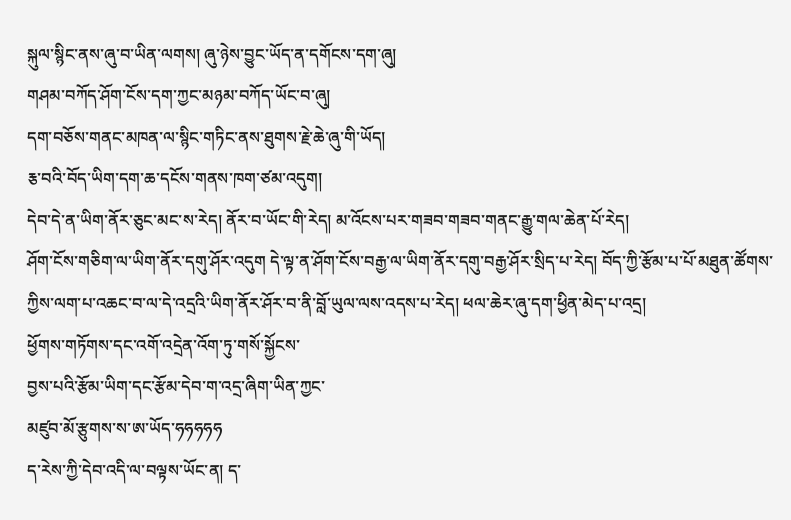སྐུལ་སྙིང་ནས་ཞུ་བ་ཡིན་ལགས། ཞུ་ཉེས་བྱུང་ཡོད་ན་དགོངས་དག་ཞུ།
གཤམ་བཀོད་ཤོག་ངོས་དག་ཀྱང་མཉམ་བཀོད་ཡོང་བ་ཞུ།
དག་བཅོས་གནང་མཁན་ལ་སྙིང་གཏིང་ནས་ཐུགས་རྗེ་ཆེ་ཞུ་གི་ཡོད།
རྕ་བའི་བོད་ཡིག་དག་ཆ་དངོས་གནས་ཁག་ཙམ་འདུག།
དེབ་དེ་ན་ཡིག་ནོར་ཅུང་མང་ས་རེད། ནོར་བ་ཡོང་གི་རེད། མ་འོངས་པར་གཟབ་གཟབ་གནང་རྒྱུ་གལ་ཆེན་པོ་རེད།
ཤོག་ངོས་གཅིག་ལ་ཡིག་ནོར་དགུ་ཤོར་འདུག དེ་ལྟ་ན་ཤོག་ངོས་བརྒྱ་ལ་ཡིག་ནོར་དགུ་བརྒྱ་ཤོར་སྲིད་པ་རེད། བོད་ཀྱི་རྩོམ་པ་པོ་མཐུན་ཚོགས་ཀྱིས་ལག་པ་འཆང་བ་ལ་དེ་འདྲའི་ཡིག་ནོར་ཤོར་བ་ནི་བློ་ཡུལ་ལས་འདས་པ་རེད། ཕལ་ཆེར་ཞུ་དག་ཕྱིན་མེད་པ་འདྲ།
ཕྱོགས་གཏོགས་དང་འགོ་འདྲེན་འོག་ཏུ་གསོ་སྐྱོངས་
བྱས་པའི་རྩོམ་ཡིག་དང་རྩོམ་དེབ་ག་འདྲ་ཞིག་ཡིན་ཀྱང་
མཛུབ་མོ་རྩུགས་ས་ཨ་ཡོད་ཧཧཧཧཧ
ད་རེས་ཀྱི་དེབ་འདི་ལ་བལྟས་ཡོང་ན། ད་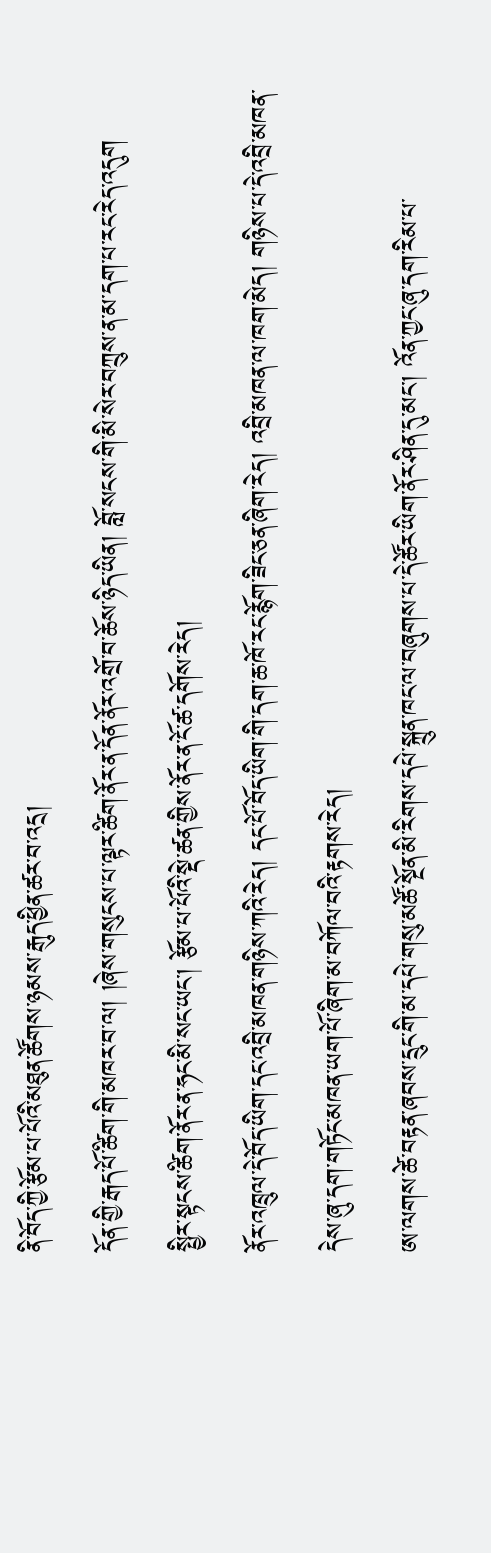ནི་བོད་ཀྱི་རྩོམ་པ་པོའི་མཐུན་ཚོགས་ཉམས་རྒུད་ཕྱིན་ཚར་བ་འདྲ།
དོན་གྱི་རྒད་པོ་ཚིག་གི་མཁར་བ་ལ། །ཞེས་གསུངས་པ་ལྟར་ཚིག་ནོར་ན་དོན་ནོར་འགྲོ་བ་ཆོས་ཉིད་ཡིན། བློ་སངས་གི་མི་སེར་བཀྲུས་ན་མ་དག་པ་རང་རེད་འདུག
སྤྱིར་སྟངས་ཚིག་ནོར་ན་ཧང་མི་སང་ཡང་། རྩོམ་པ་པོའི་སྡེ་ཚན་གྱིས་ནོར་ན་ངོ་ཚ་དགོས་རེད།
ནོར་འཁྲུལ་དེ་བོད་ཡིག་དང་འབྲི་མཁན་གཉིས་ཀའི་རེད། དང་པོ་བོད་ཡིག་གི་དག་ཆ་ཁོ་རང་རྙོག་ཟིང་ཅན་ཞིག་རེད། འབྲི་མཁན་ལ་ཁག་མེད། གཉིས་པ་དེ་འབྲི་མཁན་དེས་ཞུ་དག་གཏོང་མཁན་ཡག་པོ་ཞིག་མ་བཀོལ་བའི་རྟགས་རེད།
ཨ་ལགས་ཚེ་བརྟན་ཞབས་དྲུང་གི་མ་དཔེ་གསུ་མཚོ་སྔོན་མི་རིགས་དཔེ་སྐྲུན་ཁང་ལ་བཞུགས་པ་དེ་ཚོར་ཡིག་ནོར་ཤིན་དུ་མང་། འོན་ཀྱང་ཞུ་དག་རིམ་པ་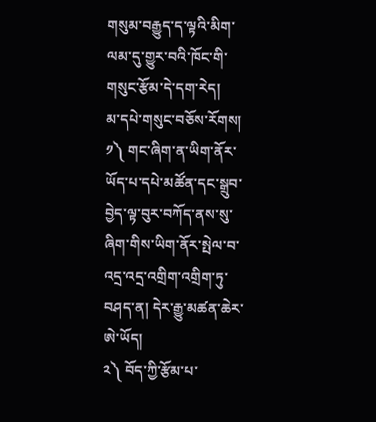གསུམ་བརྒྱུད་ད་ལྟའི་མིག་ལམ་དུ་གྱུར་བའི་ཁོང་གི་གསུང་རྩོམ་དེ་དག་རེད།
མ་དཔེ་གསུང་བཅོས་རོགས།
༡༽ གང་ཞིག་ན་ཡིག་ནོར་ཡོད་པ་དཔེ་མཚོན་དང་སྒྲུབ་བྱེད་ལྟ་བུར་བཀོད་ནས་སུ་ཞིག་གིས་ཡིག་ནོར་སྤེལ་བ་འདྲ་འདྲ་འགྲིག་འགྲིག་ཏུ་བཤད་ན། དེར་རྒྱུ་མཚན་ཆེར་ཨེ་ཡོད།
༢༽ བོད་ཀྱི་རྩོམ་པ་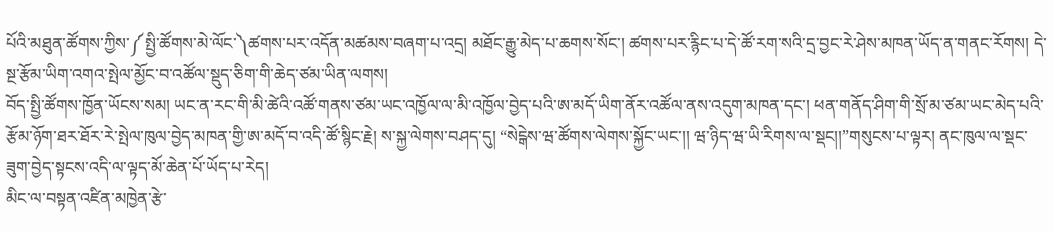པོའི་མཐུན་ཚོགས་ཀྱིས་༼སྤྱི་ཚོགས་མེ་ལོང་༽ཚགས་པར་འདོན་མཚམས་བཞག་པ་འདྲ། མཐོང་རྒྱུ་མེད་པ་ཆགས་སོང་། ཚགས་པར་རྙིང་པ་དེ་ཚོ་རག་སའི་དྲ་བྱང་རེ་ཤེས་མཁན་ཡོད་ན་གནང་རོགས། དེ་སྔ་རྩོམ་ཡིག་འགའ་སྤེལ་མྱོང་བ་འཚོལ་སྡུད་ཅིག་གི་ཆེད་ཙམ་ཡིན་ལགས།
བོད་སྤྱི་ཚོགས་ཁྱོན་ཡོངས་སམ། ཡང་ན་རང་གི་མི་ཚེའི་འཚོ་གནས་ཙམ་ཡང་འཁྱོལ་ལ་མི་འཁྱོལ་བྱེད་པའི་ཨ་མདོ་ཡིག་ནོར་འཚོལ་ནས་འདུག་མཁན་དང་། ཕན་གནོད་ཤིག་གི་སྲོ་མ་ཙམ་ཡང་མེད་པའི་རྩོམ་ཉོག་ཐར་ཐོར་རེ་སྤེལ་ཁུལ་བྱེད་མཁན་གྱི་ཨ་མདོ་བ་འདི་ཚོ་སྙིང་རྗེ། ས་སྐྱ་ལེགས་བཤད་དུ། “སེངྒེས་ཝ་ཚོགས་ལེགས་སྐྱོང་ཡང་།། ཝ་ཉིད་ཝ་ཡི་རིགས་ལ་སྡང།།”གསུངས་པ་ལྟར། ནང་ཁུལ་ལ་སྡང་ཟུག་བྱེད་སྟངས་འདི་ལ་ལྟད་མོ་ཆེན་པོ་ཡོད་པ་རེད།
མིང་ལ་བསྟན་འཛིན་མཁྱེན་རྩེ་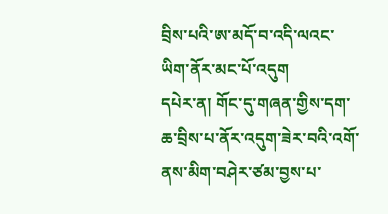བྲིས་པའི་ཨ་མདོ་བ་འདི་ལའང་ཡིག་ནོར་མང་པོ་འདུག
དཔེར་ན། གོང་དུ་གཞན་གྱིས་དག་ཆ་བྲིས་པ་ནོར་འདུག་ཟེར་བའི་འགོ་ནས་མིག་བཤེར་ཙམ་བྱས་པ་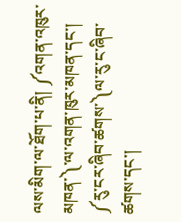ལས་མིག་ལ་ཐོག་པ་ནི། ༼འགན་འཁུར་མཁན་༽་ལ་འགན་ཁུར་མཁན་དང་། ༼རུ་ངར་ཞིབ་ཚགས་༽ལ་རུ་ང་ཞིབ་ཚགས་དང་།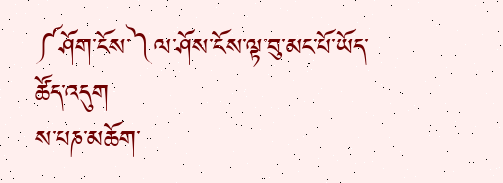༼ཤོག་ངོས་༽ལ་ཤོས་ངོས་ལྟ་བུ་མང་པོ་ཡོད་ཚོད་འདུག
ས་པཎ་མཆོག་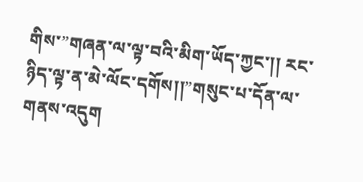གིས་”གཞན་ལ་ལྟ་བའི་མིག་ཡོད་ཀྱང་།། རང་ཉིད་ལྟ་ན་མེ་ལོང་དགོས།།”གསུང་པ་དོན་ལ་གནས་འདུག